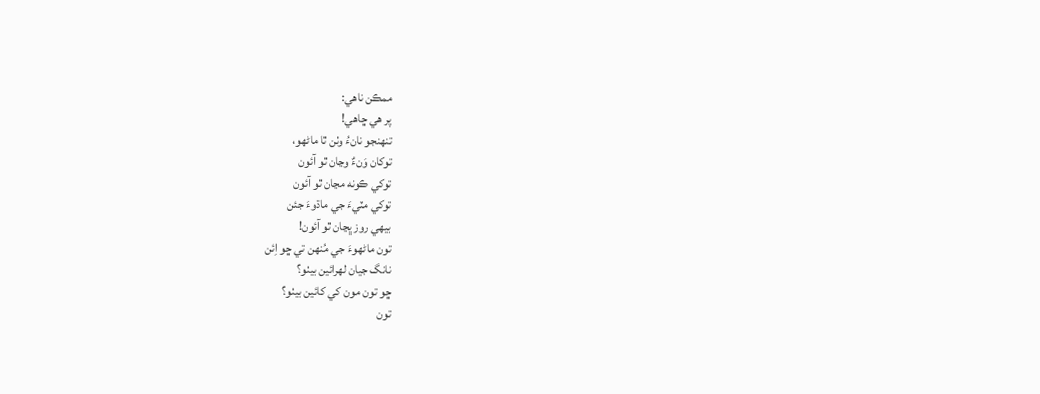ممڪن ناهي:
پر هي ڇاهي!
تنهنجو نانءُ وٺن ٿا ماڻهو،
توکان وَنءٌ وڃان ٿو آئون
توکي ڪونه مڃان ٿو آئون
توکي مٽيءَ جي ماڌوءَ جئن
بيهي روز ڀڃان ٿو آئون!
تون ماڻهوءَ جي مُنهن تي ڇو اِئن
نانگ جيان لهرائين بيٺو؟
ڇو تون مون کي کائين بيٺو؟
تون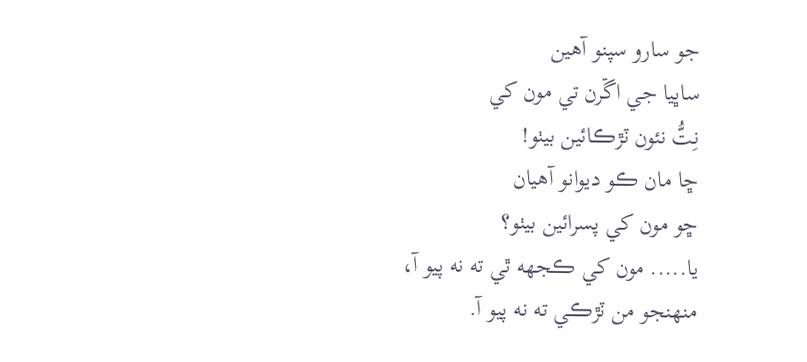جو سارو سپنو آهين
ساڀيا جي اڱرن تي مون کي
نِتُّ نئون ٽڙڪائين بيٺو!
ڇا مان ڪو ديوانو آهيان
ڇو مون کي پسرائين بيٺو؟
يا..... مون کي ڪجهه ٿي ته نه پيو آ،
منهنجو من ٽڙڪي ته نه پيو آ.